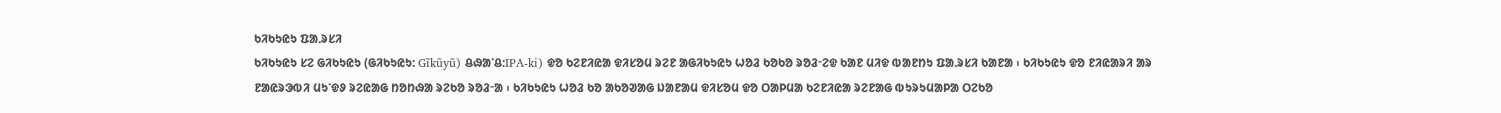ᱠᱤᱠᱩᱭᱩ ᱯᱟᱹᱨᱥᱤ
ᱠᱤᱠᱩᱭᱩ ᱥᱮ ᱜᱤᱠᱩᱭᱩ (ᱜᱤᱠᱩᱭᱩ: Gĩkũyũ) ᱪᱷᱟᱸᱪ:IPA-ki) ᱫᱚ ᱠᱮᱱᱤᱭᱟ ᱫᱤᱥᱚᱢ ᱨᱮᱱ ᱟᱜᱤᱠᱩᱭᱩ ᱦᱚᱲ ᱠᱚᱠᱚ ᱨᱚᱲᱼᱮᱫ ᱠᱟᱱ ᱢᱤᱫ ᱵᱟᱱᱴᱩ ᱯᱟᱹᱨᱥᱤ ᱠᱟᱱᱟ ᱾ ᱠᱤᱠᱩᱭᱩ ᱫᱚ ᱱᱤᱭᱟᱨᱤ ᱟᱨ ᱱᱟᱭᱨᱳᱵᱤ ᱢᱩᱸᱫᱽ ᱨᱮᱭᱟᱜ ᱴᱚᱴᱷᱟ ᱨᱮᱠᱚ ᱨᱚᱲᱼᱟ ᱾ ᱠᱤᱠᱩᱭᱩ ᱦᱚᱲ ᱠᱚ ᱟᱠᱚᱣᱟᱜ ᱡᱟᱱᱟᱢ ᱫᱤᱥᱚᱢ ᱫᱚ ᱛᱟᱞᱢᱟ ᱠᱮᱱᱤᱭᱟ ᱨᱮᱱᱟᱜ ᱵᱩᱨᱩᱢᱟᱞᱟ ᱛᱮᱠᱚ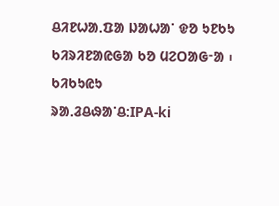ᱪᱤᱱᱦᱟᱹᱯᱟ ᱡᱟᱦᱟᱸ ᱫᱚ ᱩᱱᱠᱩ ᱠᱤᱨᱤᱱᱟᱭᱜᱟ ᱠᱚ ᱢᱮᱛᱟᱜᱼᱟ ᱾
ᱠᱤᱠᱩᱭᱩ
ᱨᱟᱹᱲᱪᱷᱟᱸᱪ:IPA-ki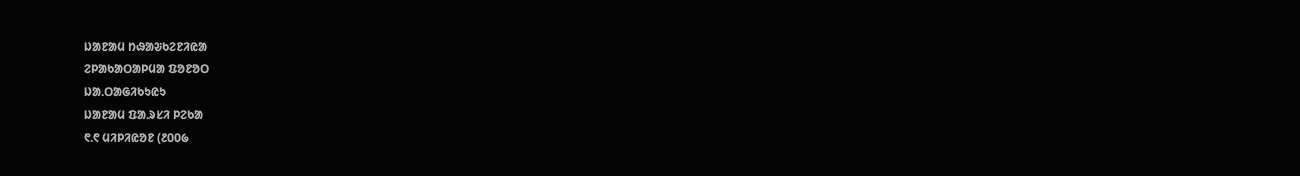ᱡᱟᱱᱟᱢ ᱴᱷᱟᱶᱠᱮᱱᱤᱭᱟ
ᱮᱞᱟᱠᱟᱛᱟᱞᱢᱟ ᱯᱚᱱᱚᱛ
ᱡᱟᱹᱛᱟᱜᱤᱠᱩᱭᱩ
ᱡᱟᱱᱟᱢ ᱯᱟᱹᱨᱥᱤ ᱞᱮᱠᱟ
᱖.᱖ ᱢᱤᱞᱤᱭᱚᱱ (᱒᱐᱐᱙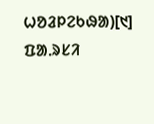ᱦᱚᱲᱞᱮᱠᱷᱟ)[᱑]
ᱯᱟᱹᱨᱥᱤ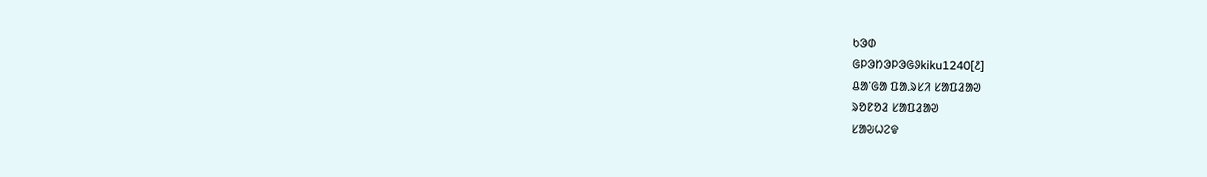ᱠᱳᱰ
ᱜᱞᱳᱴᱳᱞᱳᱜᱽkiku1240[᱒]
ᱪᱟᱸᱜᱟ ᱯᱟᱹᱨᱥᱤ ᱥᱟᱯᱲᱟᱣ
ᱨᱚᱱᱚᱲ ᱥᱟᱯᱲᱟᱣ
ᱥᱟᱶᱦᱮᱫ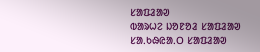ᱥᱟᱯᱲᱟᱣ
ᱵᱟᱨᱦᱮ ᱡᱚᱱᱚᱲ ᱥᱟᱯᱲᱟᱣ
ᱥᱟᱹᱠᱷᱭᱟᱹᱛ ᱥᱟᱯᱲᱟᱣ